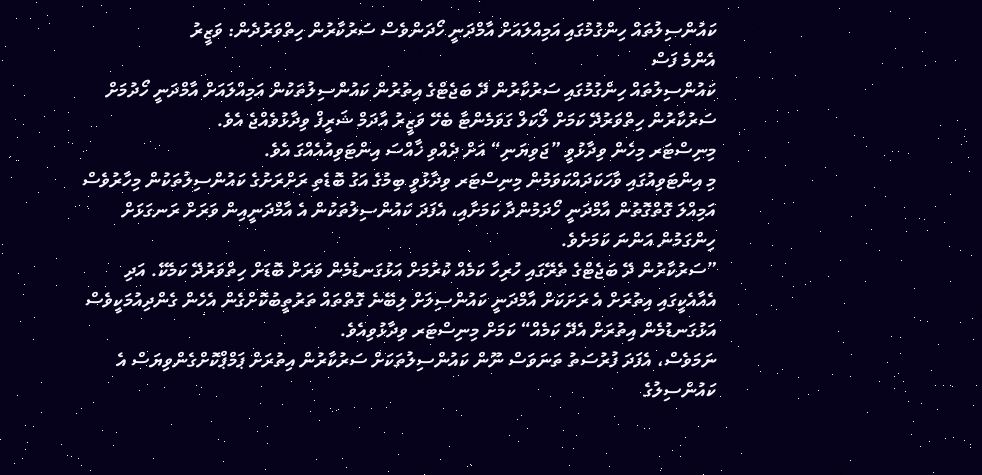ކައުންސިލުތައް ހިންގުމުގައި އަމިއްލައަށް އާމްދަނީ ހޯދަންވެސް ސަރުކާރުން ހިތްވަރުދެން: ވަޒީރު
އެންމެ ފަސް
ކައުންސިލުތައް ހިންގުމުގައި ސަރުކާރުން ދޭ ބަޖެޓްގެ އިތުރުން ކައުންސިލުތަކުން އަމިއްލައަށް އާމްދަނީ ހޯދުމަށް ސަރުކާރުން ހިތްވަރުދޭ ކަމަށް ލޯކަލް ގަވަމެންޓާ ބެހޭ ވަޒީރު އާދަމް ޝަރީފް ވިދާޅުވެއްޖެ އެވެ.
މިނިސްޓަރ މިހެން ވިދާޅުވީ ”ޖަވިޔަނި“ އަށް ދެއްވި ޚާއްސަ އިންޓަވިއުއެއްގަ އެވެ.
މި އިންޓަވިއުގައި ވާހަކަދައްކަވަމުން މިނިސްޓަރ ވިދާޅުވީ ބިމުގެ އަގު ބޮޑެތި ރަށްރަށުގެ ކައުންސިލުތަކުން މިހާރުވެސް އަމިއްލަ ގޮތްގޮތުން އާމްދަނީ ހޯދަމުންދާ ކަމަށާއި، އެފަދަ ކައުންސިލުތަކުން އެ އާމްދަނީއިން ވަރަށް ރަނގަޅަށް ހިންގަމުން އަންނަ ކަމަށެވެ.
”ސަރުކާރުން ދޭ ބަޖެޓްގެ ތެރޭގައި ހުރިހާ ކަމެއް ކުރުމަށް އަޅުގަނޑުމެން ވަރަށް ބޮޑަށް ހިތްވަރުދޭ ކަމެކޭ. އަދި އެއާއެކީގައި އިތުރަށް އެ ރަށަކަށް އާމްދަނީ ކައުންސިލަށް ލިބޭނެ ގޮތްތައް ތަރުތީބުކޮށްގެން އެހެން ގެންދިއުމަކީވެސް އަޅުގަނޑުމެން އިތުރަށް އެދޭ ކަމެއް“ ކަމަށް މިނިސްޓަރ ވިދާޅުވިއެވެ.
ނަމަވެސް، އެފަދަ ފުރުސަތު ތަނަވަސް ނޫން ކައުންސިލުތަކަށް ސަރުކާރުން އިތުރަށް ޕަމްޕްކޮށްގެންވިޔަސް އެ ކައުންސިލުގެ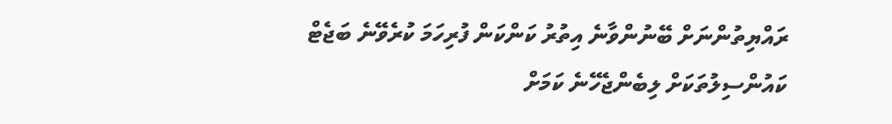ރައްޔިތުންނަށް ބޭނުންވާނެ އިތުރު ކަންކަން ފުރިހަމަ ކުރެވޭނެ ބަޖެޓް ކައުންސިލުތަކަށް ލިބެންޖެހޭނެ ކަމަށް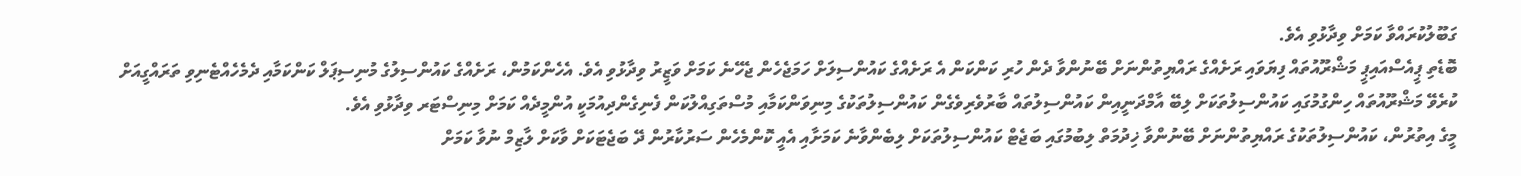ގަބޫލުކުރައްވާ ކަމަށް ވިދާޅުވި އެވެ.
ބޮޑެތި ޕީއެސްއައިޕީ މަޝްރޫއުތައް ފިޔަވައި ރަށެއްގެ ރައްޔިތުންނަށް ބޭނުންވާ ދެން ހުރި ކަންކަން އެ ރަށެއްގެ ކައުންސިލަށް ހަމަޖެހެން ޖެހޭނެ ކަމަށް ވަޒީރު ވިދާޅުވި އެވެ. އެހެންކަމުން، ރަށެއްގެ ކައުންސިލުގެ މުނިސިޕަލް ކަންކަމާއި ދެމެހެއްޓެނިވި ތަރައްގީއަށް ކުރެވޭ މަޝްރޫއުތައް ހިންގުމުގައި ކައުންސިލުތަކަށް ލިބޭ އާމްދަނީއިން ކައުންސިލުތައް ބާރުވެރިވެގެން ކައުންސިލުތަކުގެ މިނިވަންކަމާއި މުސްތަގިއްލުކަން ފެނިގެންދިއުމަކީ އުންމީދެއް ކަމަށް މިނިސްޓަރ ވިދާޅުވި އެވެ.
މީގެ އިތުރުން، ކައުންސިލުތަކުގެ ރައްޔިތުންނަށް ބޭނުންވާ ޚިދުމަތް ލިބުމުގައި ބަޖެޓް ކައުންސިލުތަކަށް ލިބެންވާނެ ކަމަށާއި އެއީ ކޮންމެހެން ސަރުކާރުން ދޭ ބަޖެޓަކަށް ވާކަށް ލާޒިމް ނުވާ ކަމަށް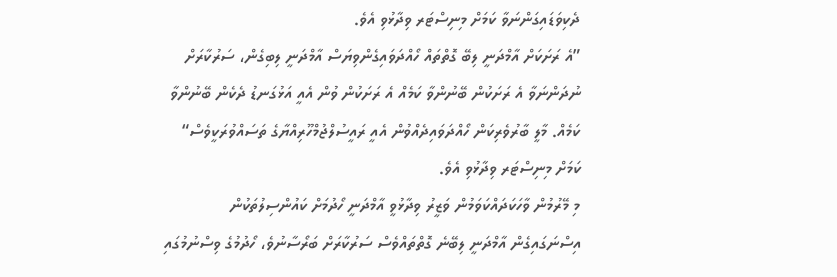ދެކިވަޑައިގަންނަވާ ކަމަށް މިނިސްޓަރ ވިދާޅުވި އެވެ.
”އެ ރަށަކަށް އާމްދަނީ ލިބޭ ގޮތްތައް ހޯއްދަވައިގެންވިޔަސް އާމްދަނީ ލިބިގެން، ސަރުކާރަށް ނުދަންނަވާ އެ ރަށަކުން ބޭނުންވާ ކަމެއް އެ ރަށަކުން ވުން އެއީ އަޅުގަނޑު ދެކެން ބޭނުންވާ ކަމެއް. މާލީ ބާރުވެރިކަން ހޯއްދަވައިދެއްވުން އެއީ ރައީސުލްޖުމްހޫރިއްޔާގެ ތަސައްވުރަކީވެސް“ ކަމަށް މިނިސްޓަރ ވިދާޅުވި އެވެ.
މި މޭރުމުން ވާހަކަދައްކަވަމުން ވަޒީރު ވިދާޅުވީ އާމްދަނީ ހޯދުމަށް ކައުންސިލުތަކުން އިސްނަގައިގެން އާމްދަނީ ލިބޭނެ ގޮތްތައްވެސް ސަރުކާރަށް ބަރޯސާނުވެ، ހޯދުމުގެ ވިސްނުމުގައި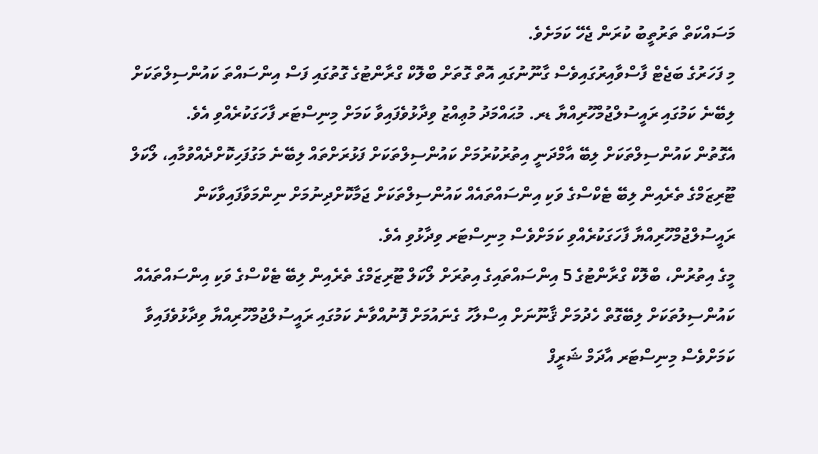މަސައްކަތް ތަރުތީބު ކުރަން ޖެހޭ ކަމަށެވެ.
މި ފަހަރުގެ ބަޖެޓް ފާސްވާއިރުގައިވެސް ގާނޫނުގައި އޮތް ގޮތަށް ބްލޮކް ގްރާންޓުގެ ގޮތުގައި ފަސް އިންސައްތަ ކައުންސިލްތަކަށް ލިބޭނެ ކަމުގައި ރައީސުލްޖުމްހޫރިއްޔާ ޑރ. މުޙައްމަދު މުޢިއްޒު ވިދާޅުވެފައިވާ ކަމަށް މިނިސްޓަރ ފާހަގަކުރެއްވި އެވެ.
އެގޮތުން ކައުންސިލްތަކަށް ލިބޭ އާމްދަނީ އިތުރުކުރުމަށް ކައުންސިލްތަކަށް ފަޅުރަށްތައް ލިބޭނެ މަގުފަހިކޮށްދެއްވުމާއި، ލޯކަލް ޓޫރިޒަމްގެ ތެރެއިން ލިބޭ ޓެކްސްގެ ވަކި އިންސައްތައެއް ކައުންސިލްތަކަށް ޖަމާކޮށްދިނުމަށް ނިންމަވާފައިވާކަން ރައީސުލްޖުމްހޫރިއްޔާ ފާހަގަކުރެއްވި ކަމަށްވެސް މިނިސްޓަރ ވިދާޅުވި އެވެ.
މީގެ އިތުރުން، ބްލޮކް ގްރާންޓުގެ 5 އިންސައްތައިގެ އިތުރަށް ލޯކަލް ޓޫރިޒަމްގެ ތެރެއިން ލިބޭ ޓެކްސްގެ ވަކި އިންސައްތައެއް ކައުންސިލުތަކަށް ލިބޭގޮތް ހެދުމަށް ޤާނޫނަށް އިސްލާހު ގެނައުމަށް ފޮނުއްވާނެ ކަމުގައި ރައީސުލްޖުމްހޫރިއްޔާ ވިދާޅުވެފައިވާ ކަމަށްވެސް މިނިސްޓަރ އާދަމް ޝަރީފް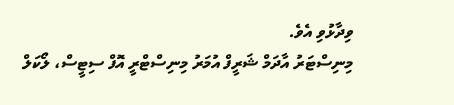ވިދާޅުވި އެވެ.
މިނިސްޓަރު އާދަމް ޝަރީފް އުމަރު މިނިސްޓްރީ އޮފް ސިޓީސް، ލޯކަލް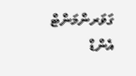ގަވަރންމަންޓް އެންޑް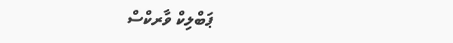ޕަބްލިކް ވާރކްސް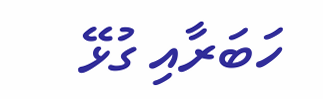ހަބަރާއި ގުޅޭ